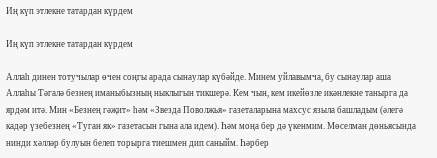Иң күп этлекне татардан күрдем

Иң күп этлекне татардан күрдем

Аллаһ динен тотучылар өчен соңгы арада сынаулар күбәйде. Минем уйлавымча, бу сынаулар аша Аллаһы Тәгалә безнең иманыбызның ныклыгын тикшерә. Кем чын, кем икейөзле икәнлекне танырга да ярдәм итә. Мин «Безнең гәҗит» һәм «Звезда Поволжья» газеталарына махсус языла башладым (әлегә кадәр үзебезнең «Туган як» газетасын гына ала идем). Һәм моңа бер дә үкенмим. Мөселман дөньясында нинди хәлләр булуын белеп торырга тиешмен дип саныйм. Һәрбер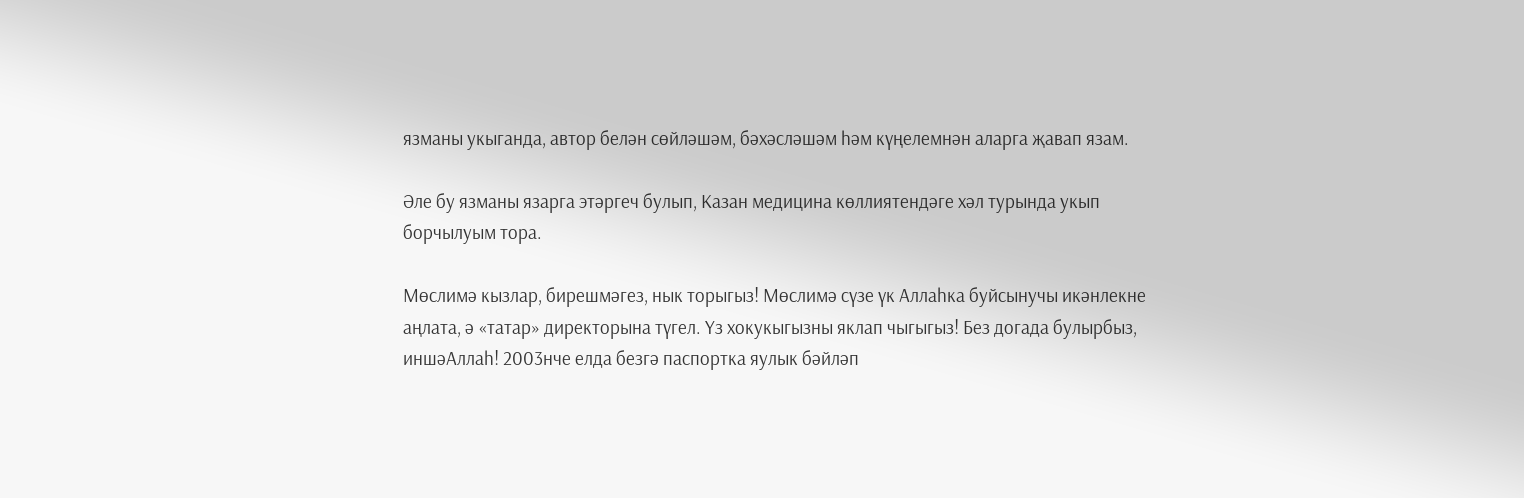язманы укыганда, автор белән сөйләшәм, бәхәсләшәм һәм күңелемнән аларга җавап язам.

Әле бу язманы язарга этәргеч булып, Казан медицина көллиятендәге хәл турында укып борчылуым тора.

Мөслимә кызлар, бирешмәгез, нык торыгыз! Мөслимә сүзе үк Аллаһка буйсынучы икәнлекне аңлата, ә «татар» директорына түгел. Үз хокукыгызны яклап чыгыгыз! Без догада булырбыз, иншәАллаһ! 2003нче елда безгә паспортка яулык бәйләп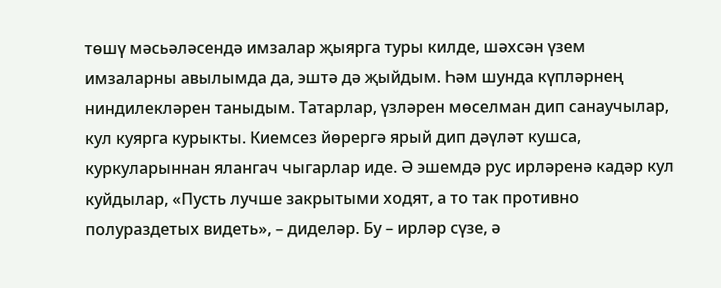төшү мәсьәләсендә имзалар җыярга туры килде, шәхсән үзем имзаларны авылымда да, эштә дә җыйдым. Һәм шунда күпләрнең ниндилекләрен таныдым. Татарлар, үзләрен мөселман дип санаучылар, кул куярга курыкты. Киемсез йөрергә ярый дип дәүләт кушса, куркуларыннан ялангач чыгарлар иде. Ә эшемдә рус ирләренә кадәр кул куйдылар, «Пусть лучше закрытыми ходят, а то так противно полураздетых видеть», – диделәр. Бу – ирләр сүзе, ә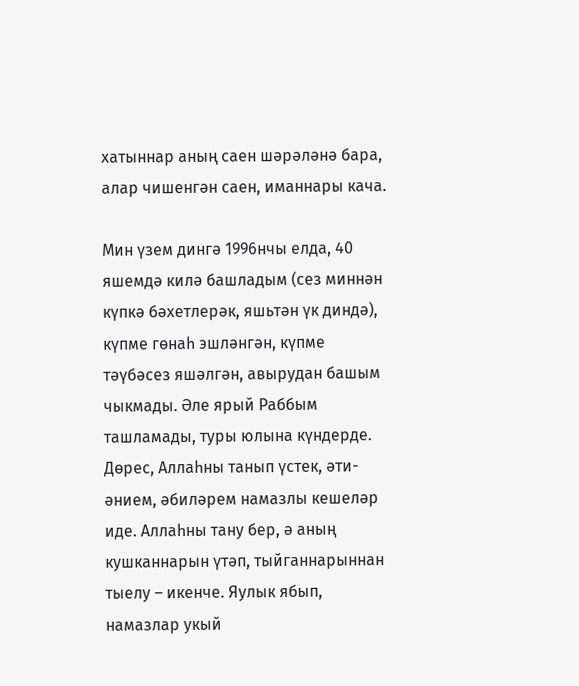хатыннар аның саен шәрәләнә бара, алар чишенгән саен, иманнары кача.

Мин үзем дингә 1996нчы елда, 40 яшемдә килә башладым (сез миннән күпкә бәхетлерәк, яшьтән үк диндә), күпме гөнаһ эшләнгән, күпме тәүбәсез яшәлгән, авырудан башым чыкмады. Әле ярый Раббым ташламады, туры юлына күндерде. Дөрес, Аллаһны танып үстек, әти-әнием, әбиләрем намазлы кешеләр иде. Аллаһны тану бер, ә аның кушканнарын үтәп, тыйганнарыннан тыелу – икенче. Яулык ябып, намазлар укый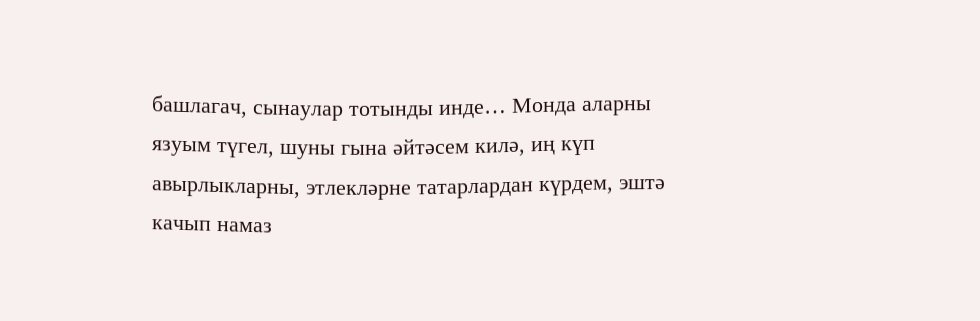башлагач, сынаулар тотынды инде… Монда аларны язуым түгел, шуны гына әйтәсем килә, иң күп авырлыкларны, этлекләрне татарлардан күрдем, эштә качып намаз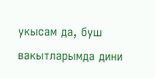укысам да, буш вакытларымда дини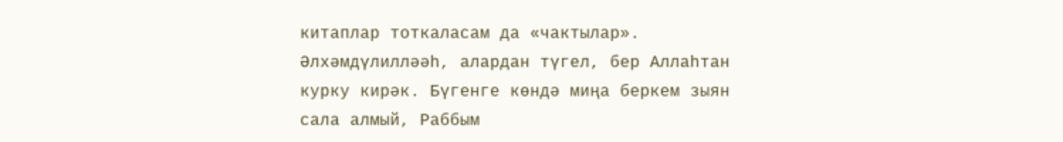китаплар тоткаласам да «чактылар». Әлхәмдүлилләәһ, алардан түгел, бер Аллаһтан курку кирәк. Бүгенге көндә миңа беркем зыян сала алмый, Раббым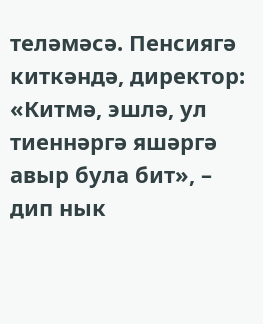теләмәсә. Пенсиягә киткәндә, директор: «Китмә, эшлә, ул тиеннәргә яшәргә авыр була бит», – дип нык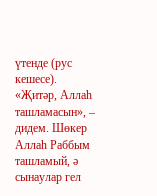үтенде (рус кешесе). «Җитәр, Аллаһ ташламасын», – дидем. Шөкер Аллаһ Раббым ташламый, ә сынаулар гел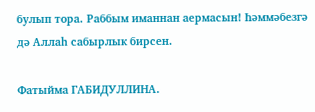булып тора. Раббым иманнан аермасын! Һәммәбезгә дә Аллаһ сабырлык бирсен.

Фатыйма ГАБИДУЛЛИНА.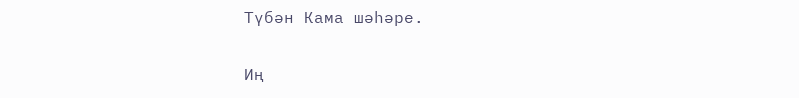Түбән Кама шәһәре.

Иң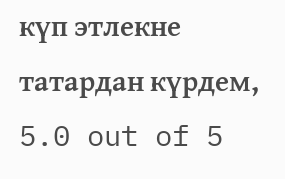күп этлекне татардан күрдем, 5.0 out of 5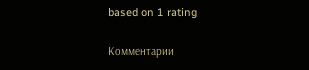based on 1 rating

Комментарии